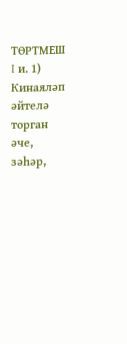ТӨРТМЕШ I и. 1) Кинаяләп әйтелә торган әче, зәһәр,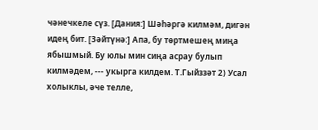чәнечкеле сүз. [Дания:] Шәһәргә килмәм, дигән идең бит. [Зәйтүнә:] Апа, бу төртмешең миңа ябышмый. Бу юлы мин сиңа асрау булып килмәдем, --- укырга килдем. Т.Гыйззәт 2) Усал холыклы, әче телле,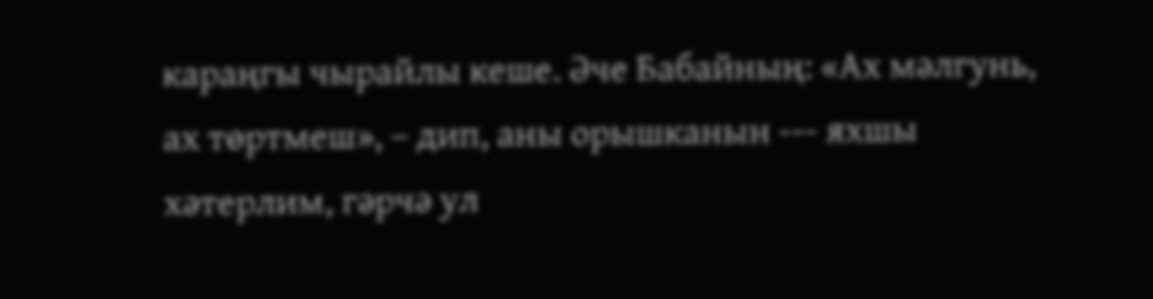караңгы чырайлы кеше. Әче Бабайның: «Ах мәлгунь, ах төртмеш», – дип, аны орышканын --- яхшы хәтерлим, гәрчә ул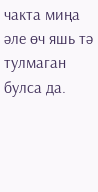чакта миңа әле өч яшь тә тулмаган булса да.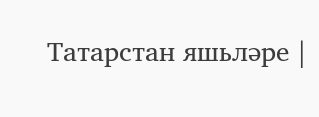Татарстан яшьләре |